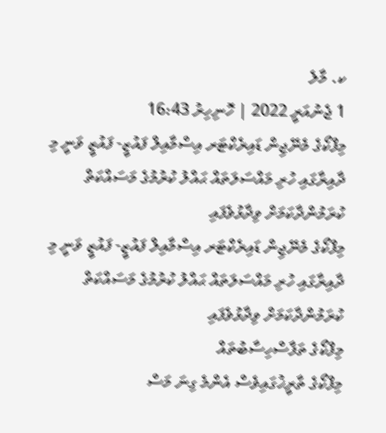ކ. މާލެ
1 ޖެނުއަރީ 2022 | ހޮނިހިރު 16:43
މިފްކޯގެ މެނޭޖިން ޑައިރެކްޓަރ އިސްމާއިލް ފައުޒީ- ފައުޒީ ވަނީ މި ދާއިރާގައި ހުރި މައްސަލަތައް ޙައްލު ކުރުމުގެ މަސައްކަތް ކުރަމުންދާކަމަށް ވިދާޅުވެފައި
މިފްކޯގެ މެނޭޖިން ޑައިރެކްޓަރ އިސްމާއިލް ފައުޒީ- ފައުޒީ ވަނީ މި ދާއިރާގައި ހުރި މައްސަލަތައް ޙައްލު ކުރުމުގެ މަސައްކަތް ކުރަމުންދާކަމަށް ވިދާޅުވެފައި
މިފްކޯގެ ތަފާސްހިސާބުތައް
މިފްކޯގެ ތާރީޚުގައިވެސް އެންމެ ގިނަ މަސް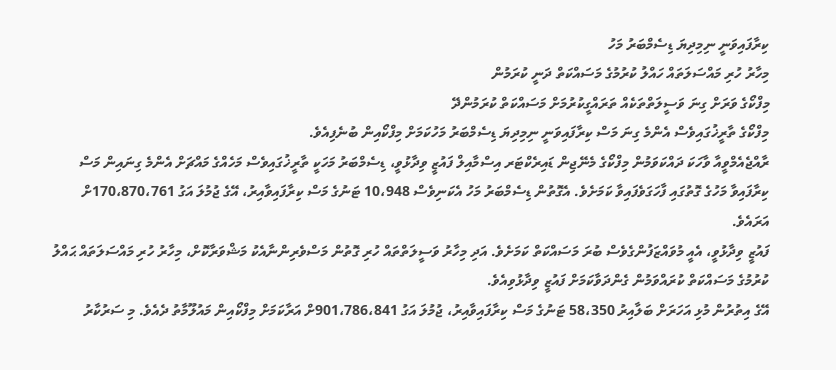ކިރާފައިވަނީ ނިމިދިޔަ ޑިސެމްބަރު މަހު
މިހާރު ހުރި މައްސަލަތައް ހައްލު ކުރުމުގެ މަސައްކަތް ދަނީ ކުރަމުން
މިފްކޯގެ ވަރަށް ގިނަ ވަސީލަތްތަކެއް ތަރައްގީކުރުމަށް މަސައްކަތް ކުރަމުންދޭ
މިފްކޯގެ ތާރީޚުގައިވެސް އެންމެ ގިނަ މަސް ކިރާފައިވަނީ ނިމިދިޔަ ޑިސެމްބަރު މަހުކަމަށް މިފްކޯއިން ބުނެފިއެވެ.
ރާއްޖެއެމްވީއާ ވާހަކަ ދައްކަވަމުން މިފްކޯގެ މެނޭޖިން ޑައިރެކްޓަރ އިސްމާއިލް ފައުޒީ ވިދާޅުވީ، ޑިސެމްބަރު މަހަކީ ތާރީޚުގައިވެސް މަހެއްގެ މައްޗަށް އެންމެ ގިނައިން މަސް ކިރާފައިވާ މަހުގެ ގޮތުގައި ފާހަގަވެފައިވާ ކަމަށެވެ. އެގޮތުން ޑިސެމްބަރު މަހު އެކަނިވެސް 10،948 ޓަނުގެ މަސް ކިރާފައިވާއިރު، އޭގެ ޖުމުލަ އަގު 170،870،761ށް އަރައެވެ.
ފައުޒީ ވިދާޅުވީ، އެއީ މުވައްޒަފުންގެވެސް ބުރަ މަސައްކަތް ކަމަށެވެ. އަދި މިހާރު ވަސީލަތްތައް ހުރި ގޮތުން މަސްވެރިންނާއެކު މަޝްވަރާކޮށް، މިހާރު ހުރި މައްސަލަތައް ޙައްލު ކުރުމުގެ މަސައްކަތް ކުރައްވަމުން ގެންދަވާކަމަށް ފައުޒީ ވިދާޅުވިއެވެ.
އޭގެ އިތުރުން މުޅި އަހަރަށް ބަލާއިރު 58،350 ޓަނުގެ މަސް ކިރާފައިވާއިރު، ޖުމުލަ އަގު 901،786،841ށް އަރާކަމަށް މިފްކޯއިން މައުލޫމާތު ދެއެވެ. މި ސަރުކާރު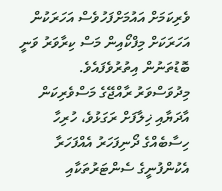ވެރިކަމަށް އައުމަށްފަހުވެސް އަހަރަކުން އަހަރަކަށް މިފްކޯއިން މަސް ކިރާވަރު ވަނީ ބޮޑުތަނުން އިތުރުވެފައެވެ.
މިދުވަސްވަރު ރާއްޖޭގެ މަސްވެރިކަން އާދަޔާއި ޚިލާފަށް ރަގަޅުވެ، ހުރިހާ ހިސާބެއްގެ ދޯނިފަހަރު އެއްފަހަރާ އެކުންފުނީގެ ސެންޓަރުތަކާއި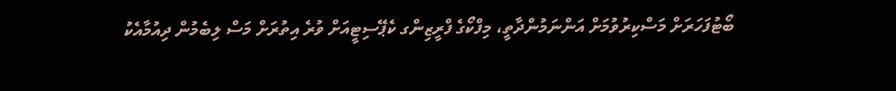ބޯޓުފަހަރަށް މަސްކިރުވުމަށް އަންނަމުންދާތީ، މިފްކޯގެ ފްރީޒިންގ ކެޕޭސިޓީއަށް ވުރެ އިތުރަށް މަސް ލިބެމުން ދިއުމާއެކު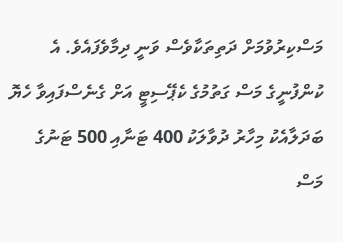މަސްކިރުވުމަށް ދަތިތަކާވެސް ވަނީ ދިމާވެފައެވެ. އެ ކުންފުނީގެ މަސް ގަތުމުގެ ކެޕޭސިޓީ އަށް ގެނެސްފައިވާ ހެޔޮ ބަދަލާއެކު މިހާރު ދުވާލަކު 400 ޓަނާއި 500 ޓަނުގެ މަސް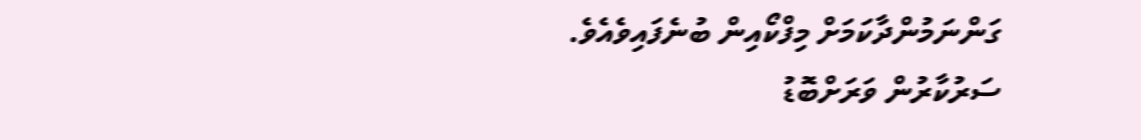ގަންނަމުންދާކަމަށް މިފްކޯއިން ބުނެފައިވެއެވެ.
ސަރުކާރުން ވަރަށްބޮޑު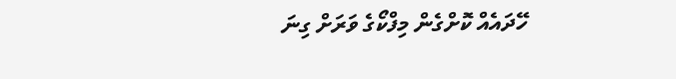ހޭދައެއް ކޮށްގެން މިފްކޯގެ ވަރަށް ގިނަ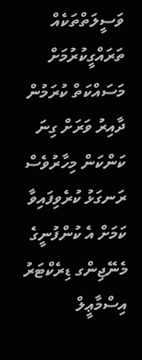ވަސީލަތްތަކެއް ތަރައްގީކުރުމަށް މަސައްކަތް ކުރަމުން ދާއިރު ވަރަށް ގިނަ ކަންކަން މިހާރުވެސް ރަނގަޅު ކުރެވިފައިވާ ކަމަށް އެ ކުންފުނީގެ މެނޭޖިންގ ޑިރެކްޓަރު އިސްމާޢީލް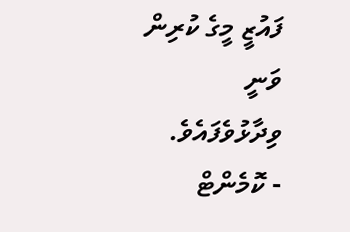ފައުޒީ މީގެ ކުރިން ވަނީ ވިދާޅުވެފައެވެ.
- ކޮމެންޓް